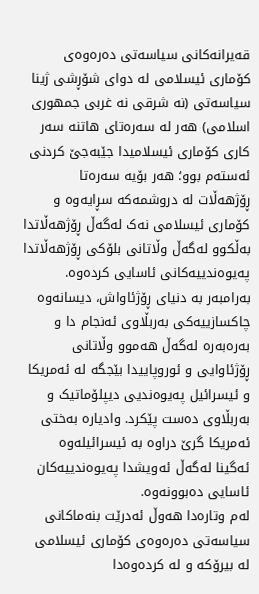قەیرانەکانی سیاسەتی دەرەوەی کۆماری ئیسلامی لە دوای شۆڕشی ژینا
سیاسەتی (نە شرقی نە غربی جمهوری اسلامی) هەر لە سەرەتای هاتنە سەر کاری کۆماری ئیسلامیدا جێبەجێ کردنی ئەستەم بوو؛ هەر بۆیە سەرەتا ڕۆژهەڵات لە دروشمەکە سڕایەوە و کۆماری ئیسلامی نەک لەگەڵ ڕۆژهەڵاتدا بەڵکوو لەگەڵ وڵاتانی بلۆکی ڕۆژهەڵاتدا پەیوەندییەکانی ئاسایی کردەوە. بەرامبەر بە دنیای ڕۆژئاواش، دیسانەوە چاکسازییەکی بەربڵاوی ئەنجام دا و بەرەبەرە لەگەڵ هەموو وڵاتانی ڕۆژئاوایی و ئوروپاییدا بێجگە لە ئەمریکا و ئیسرائیل پەیوەندیی دیپلۆماتیک و بەربڵاوی دەست پێکرد. وادیارە بەختی ئەمریکا گرێ دراوە بە ئیسرائیلەوە ئەگینا لەگەڵ ئەویشدا پەیوەندییەکان ئاسایی دەبوونەوە.
لەم وتارەدا هەوڵ ئەدرێت بنەماکانی سیاسەتی دەرەوەی کۆماری ئیسلامی لە بیرۆکە و لە کردەوەدا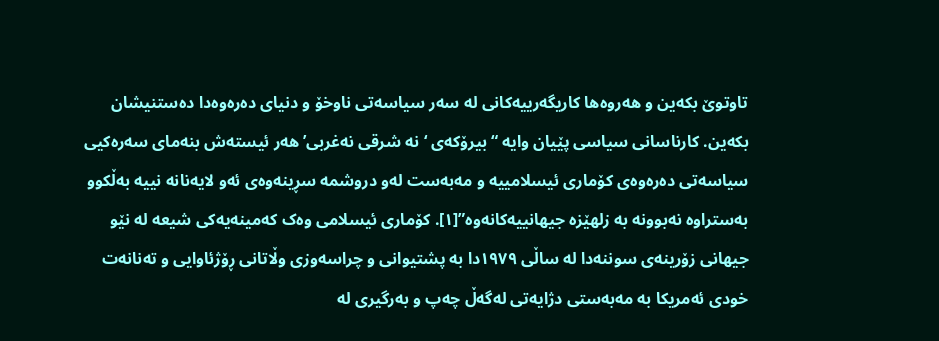تاوتوێ بکەین و هەروەها کاریگەرییەکانی لە سەر سیاسەتی ناوخۆ و دنیای دەرەوەدا دەستنیشان بکەین. کارناسانی سیاسی پێیان وایە “بیرۆکەی ‘نە شرقی نەغربی’ هەر ئیستەش بنەمای سەرەکیی سیاسەتی دەرەوەی کۆماری ئیسلامییە و مەبەست لەو دروشمە سڕینەوەی ئەو لایەنانە نییە بەڵکوو بەستراوە نەبوونە بە زلهێزە جیهانییەکانەوە”[۱]. کۆماری ئیسلامی وەک کەمینەیەکی شیعە لە نێو جیهانی زۆرینەی سوننەدا لە ساڵی ۱۹۷۹دا بە پشتیوانی و چراسەوزی وڵاتانی ڕۆژئاوایی و تەنانەت خودی ئەمریکا بە مەبەستی دژایەتی لەگەڵ چەپ و بەرگیری لە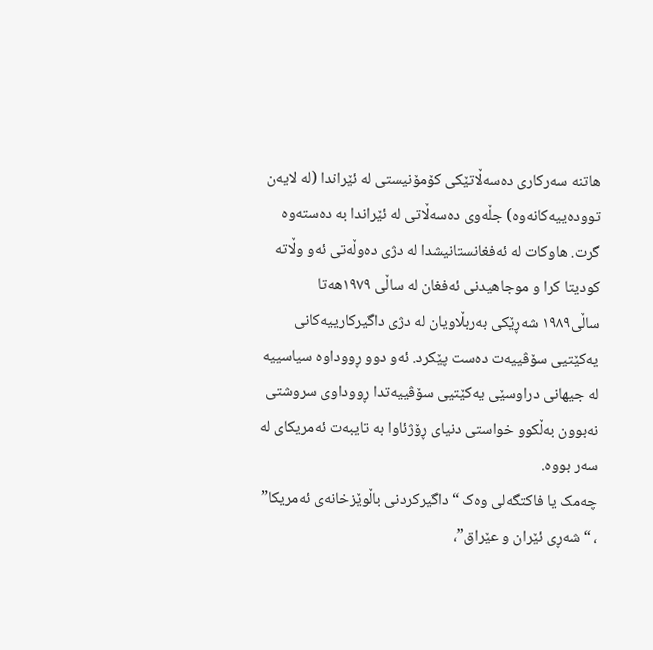هاتنە سەرکاری دەسەڵاتێکی کۆمۆنیستی لە ئێراندا (لە لایەن توودەییەکانەوە) جڵەوی دەسەڵاتی لە ئێراندا بە دەستەوە گرت. هاوکات لە ئەفغانستانیشدا لە دژی دەوڵەتی ئەو وڵاتە کودیتا کرا و موجاهیدنی ئەفغان لە ساڵی ۱۹۷۹هەتا ساڵی۱۹۸۹ شەڕێکی بەربڵاویان لە دژی داگیرکارییەکانی یەکێتیی سۆڤییەت دەست پێکرد. ئەو دوو ڕووداوە سیاسییە لە جیهانی دراوسێی یەکێتیی سۆڤییەتدا ڕووداوی سروشتی نەبوون بەڵکوو خواستی دنیای ڕۆژئاوا بە تایبەت ئەمریکای لە سەر بووە.
چەمک یا فاکتگەلی وەک “داگیرکردنی باڵوێزخانەی ئەمریکا” ، “شەڕی ئێران و عێراق”،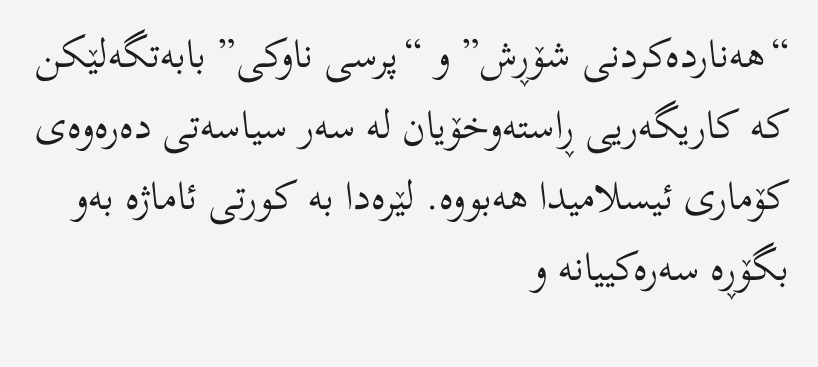“هەناردەکردنی شۆڕش” و “پرسی ناوکی” بابەتگەلێکن کە کاریگەریی ڕاستەوخۆیان لە سەر سیاسەتی دەرەوەی کۆماری ئیسلامیدا هەبووە. لێرەدا بە کورتی ئاماژە بەو بگۆڕە سەرەکییانە و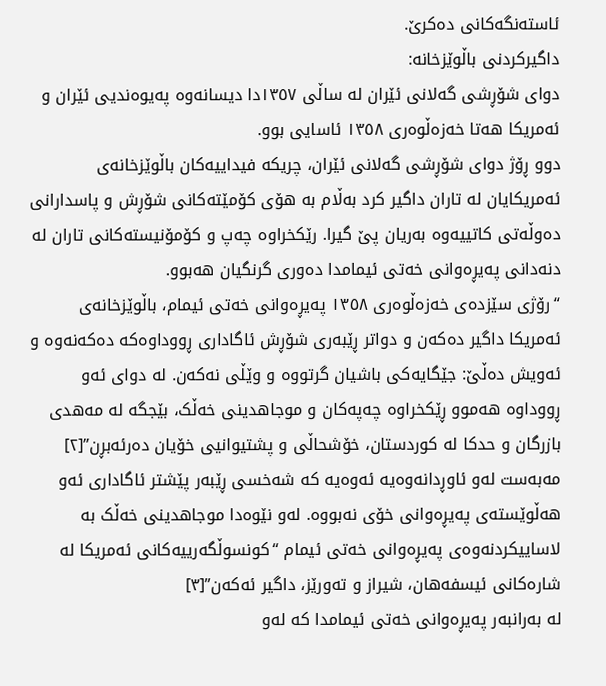ئاستەنگەکانی دەکرێ.
داگیرکردنی باڵوێزخانە:
دوای شۆڕشی گەلانی ئێران لە ساڵی ۱۳٥۷دا دیسانەوە پەیوەندیی ئێران و ئەمریکا هەتا خەزەڵوەری ۱۳٥۸ ئاسایی بوو.
دوو ڕۆژ دوای شۆڕشی گەلانی ئێران، چریکە فیداییەکان باڵوێزخانەی ئەمریکایان لە تاران داگیر کرد بەڵام بە هۆی کۆمێتەکانی شۆڕش و پاسدارانی دەوڵەتی کاتییەوە بەریان پێ گیرا. رێکخراوە چەپ و کۆمۆنیستەکانی تاران لە دنەدانی پەیڕەوانی خەتی ئیمامدا دەوری گرنگیان هەبوو.
“رۆژی سێزدەی خەزەڵوەری ۱۳٥۸ پەیڕەوانی خەتی ئیمام، باڵوێزخانەی ئەمریکا داگیر دەکەن و دواتر ڕێبەری شۆڕش ئاگاداری ڕووداوەکە دەکەنەوە و ئەویش دەڵێ: جێگایەکی باشیان گرتووە و وێڵی نەکەن. لە دوای ئەو ڕووداوە هەموو ڕێکخراوە چەپەکان و موجاهدینی خەڵک، بێجگە لە مەهدی بازرگان و حدکا لە کوردستان، خۆشحاڵی و پشتیوانیی خۆیان دەرئەبڕن”[۲]
مەبەست لەو ئاوڕدانەوەیە ئەوەیە کە شەخسی ڕێبەر پێشتر ئاگاداری ئەو هەڵوێستەی پەیڕەوانی خۆی نەبووە. لەو نێوەدا موجاهدینی خەڵک بە لاساییکردنەوەی پەیڕەوانی خەتی ئیمام “کونسوڵگەرییەکانی ئەمریکا لە شارەکانی ئیسفەهان، شیراز و تەورێز، داگیر ئەکەن”[۳]
لە بەرانبەر پەیڕەوانی خەتی ئیمامدا کە لەو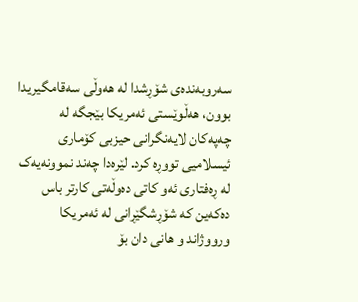سەروبەندەی شۆڕشدا لە هەوڵی سەقامگیریدا بوون، هەڵوێستی ئەمریکا بێجگە لە چەپەکان لایەنگرانی حیزبی کۆماری ئیسلامیی تووڕە کرد. لێرەدا چەند نموونەیەک لە ڕەفتاری ئەو کاتی دەوڵەتی کارتر باس دەکەین کە شۆڕشگێڕانی لە ئەمریکا ورووژاند و هانی دان بۆ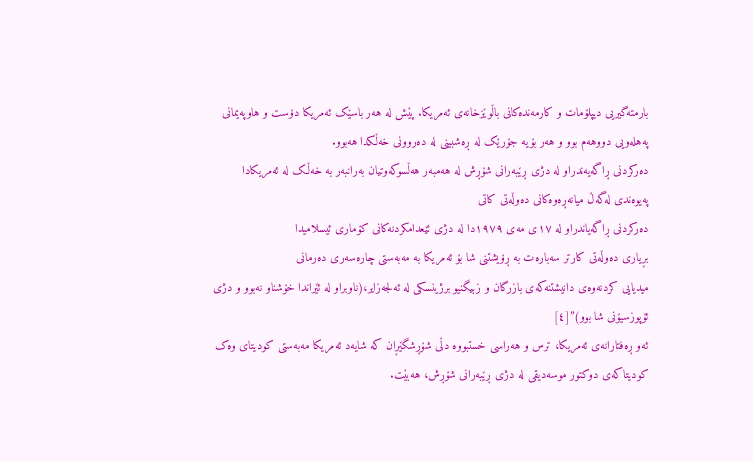بارمتەگیریی دیپلۆمات و کارمەندەکانی باڵوێزخانەی ئەمریکا. پێش لە هەر باسێک ئەمریکا دۆست و هاوپەیمانی پەهلەویی دووهەم بوو و هەر بۆیە جۆرێک لە ڕەشبینی لە دەروونی خەڵکدا هەبوو.
دەرکردنی ڕاگەیەندراو لە دژی ڕێبەرانی شۆڕش لە هەمبەر هەڵسوکەوتیان بەرانبەر بە خەڵک لە ئەمریکادا
پەیوەندی لەگەڵ میانەڕەوەکانی دەوڵەتی کاتی
دەرکردنی ڕاگەیاندراو لە ۱۷ی مەی ۱۹۷۹دا لە دژی ئێعدامکردنەکانی کۆماری ئیسلامیدا
بڕیاری دەوڵەتی کارتر سەبارەت بە ڕۆیشتنی شا بۆ ئەمریکا بە مەبەستی چارەسەری دەرمانی
میدیایی کردنەوەی دانیشتنەکەی بازرگان و زبیگنیو برژینسکی لە ئەلجەزایر،(ناوبراو لە ئێراندا خۆشناو نەبوو و دژی ئۆپوزسیۆنی شا بوو)”[٤]
ئەو ڕەفتارانەی ئەمریکا، ترس و هەراسی خستبووە دڵی شۆڕشگێڕان کە شایەد ئەمریکا مەبەستی کودیتای وەک کودیتاکەی دوکتور موسەدیقی لە دژی ڕێبەرانی شۆڕش، هەبێت.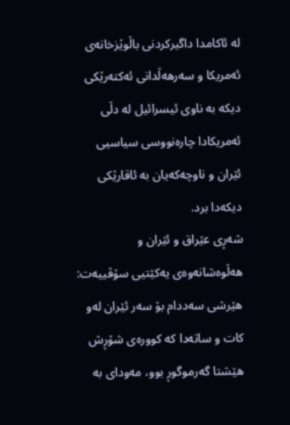لە ئاکامدا داگیرکردنی باڵوێزخانەی ئەمریکا و سەرهەڵدانی ئەکتەرێکی دیکە بە ناوی ئیسرائیل لە دڵی ئەمریکادا چارەنووسی سیاسیی ئێران و ناوچەکەیان بە ئاقارێکی دیکەدا برد.
شەڕی عێراق و ئێران و هەڵوەشانەوەی یەکێتیی سۆڤییەت:
هێرشی سەددام بۆ سەر ئێران لەو کات و ساتەدا کە کوورەی شۆڕش هێشتا گەرموگوڕ بوو، مەودای بە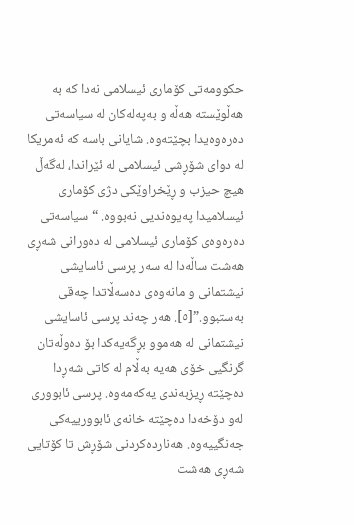حکوومەتی کۆماری ئیسلامی نەدا کە بە هەڵوێستە هەڵە و بەپەلەکان لە سیاسەتی دەرەوەیدا بچێتەوە. شایانی باسە کە ئەمریکا لە دوای شۆڕشی ئیسلامی لە ئێراندا، لەگەڵ هیچ حیزب و ڕێخراوێکی دژی کۆماری ئیسلامیدا پەیوەندیی نەبووە. “سیاسەتی دەرەوەی کۆماری ئیسلامی لە دەورانی شەڕی هەشت ساڵەدا لە سەر پرسی ئاسایشی نیشتمانی و مانەوەی دەسەڵاتدا چەقی بەستبوو.”[٥]. هەر چەند پرسی ئاسایشی نیشتمانی لە هەموو بڕگەیەکدا بۆ دەوڵەتان گرنگیی خۆی هەیە بەڵام لە کاتی شەڕدا دەچێتە ڕیزبەندی یەکەمەوە. پرسی ئابووری لەو دۆخەدا دەچێتە خانەی ئابوورییەکی جەنگییەوە. هەناردەکردنی شۆڕش تا کۆتایی شەڕی هەشت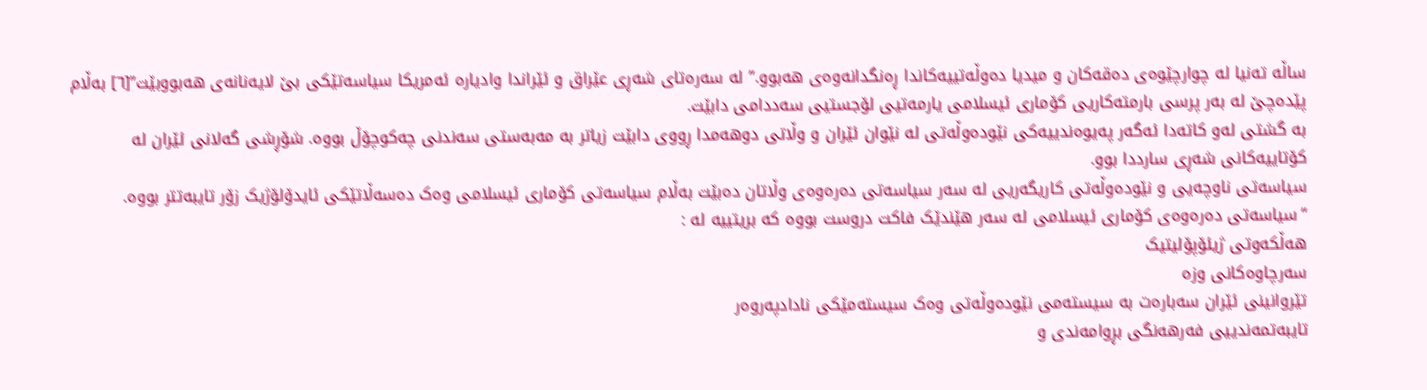ساڵە تەنیا لە چوارچێوەی دەقەکان و میدیا دەوڵەتییەکاندا ڕەنگدانەوەی هەبوو.” لە سەرەتای شەڕی عێراق و ئێراندا وادیارە ئەمریکا سیاسەتێکی بێ لایەنانەی هەبووبێت”[٦] بەڵام پێدەچێ لە بەر پرسی بارمتەکاریی کۆماری ئیسلامی یارمەتیی لۆجستیی سەددامی دابێت.
بە گشتی لەو کاتەدا ئەگەر پەیوەندییەکی نێودەوڵەتی لە نێوان ئێران و وڵاتی دوهەمدا ڕووی دابێت زیاتر بە مەبەستی سەندنی چەکوچۆڵ بووە. شۆڕشی گەلانی ئێران لە کۆتاییەکانی شەڕی سارددا بوو.
سیاسەتی ناوچەیی و نێودەوڵەتی کاریگەریی لە سەر سیاسەتی دەرەوەی وڵاتان دەبێت بەڵام سیاسەتی کۆماری ئیسلامی وەک دەسەڵاتێکی ئایدۆلۆژیک زۆر تایبەتتر بووە. “سیاسەتی دەرەوەی کۆماری ئیسلامی لە سەر هێندێک فاکت دروست بووە کە بریتییە لە :
هەڵکەوتی ژیئۆپۆلیتیک
سەرچاوەکانی وزە
تێروانینی ئێران سەبارەت بە سیستەمی نێودەوڵەتی وەک سیستەمێکی نادادپەروەر
تایبەتمەندییی فەرهەنگی بڕوامەندی و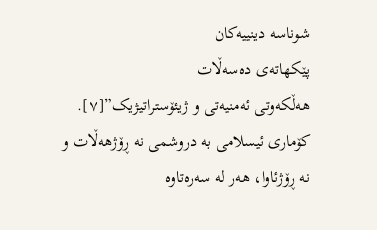شوناسە دینییەکان
پێکهاتەی دەسەڵات
هەڵکەوتی ئەمنیەتی و ژیئۆستراتیژیک”[۷].
کۆماری ئیسلامی بە دروشمی نە ڕۆژهەڵات و نە ڕۆژئاوا، هەر لە سەرەتاوە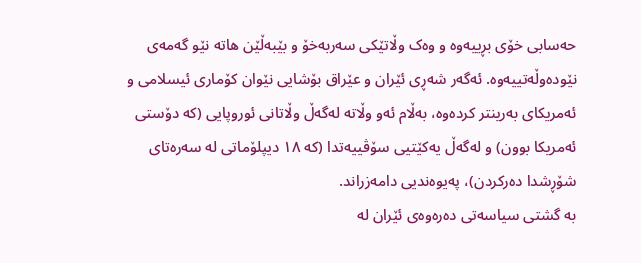حەسابی خۆی بڕییەوە و وەک وڵاتێکی سەربەخۆ و بێبەڵێن هاتە نێو گەمەی نێودەوڵەتییەوە. ئەگەر شەڕی ئێران و عێراق بۆشایی نێوان کۆماری ئیسلامی و ئەمریکای بەرینتر کردەوە، بەڵام ئەو وڵاتە لەگەڵ وڵاتانی ئوروپایی (کە دۆستی ئەمریکا بوون) و لەگەڵ یەکێتیی سۆڤییەتدا (کە ۱۸ دیپلۆماتی لە سەرەتای شۆڕشدا دەرکردن)، پەیوەندیی دامەزراند.
بە گشتی سیاسەتی دەرەوەی ئێران لە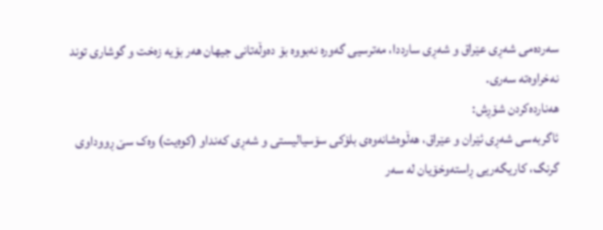سەردەمی شەڕی عێراق و شەڕی سارددا، مەترسیی گەورە نەبووە بۆ دەوڵەتانی جیهان هەر بۆیە زەخت و گوشاری توند نەخراوەتە سەری.
هەناردەکردن شۆڕش:
ئاگربەسی شەڕی ئێران و عێراق، هەڵوەشانەوەی بلۆکی سۆسیالیستی و شەڕی کەنداو (کوەیت) وەک سێ ڕووداوی گرنگ، کاریگەریی ڕاستەوخۆیان لە سەر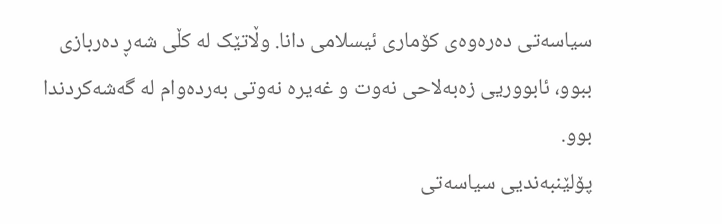سیاسەتی دەرەوەی کۆماری ئیسلامی دانا. وڵاتێک لە کڵی شەڕ دەربازی ببوو، ئابووریی زەبەلاحی نەوت و غەیرە نەوتی بەردەوام لە گەشەکردندا بوو.
پۆلێنبەندیی سیاسەتی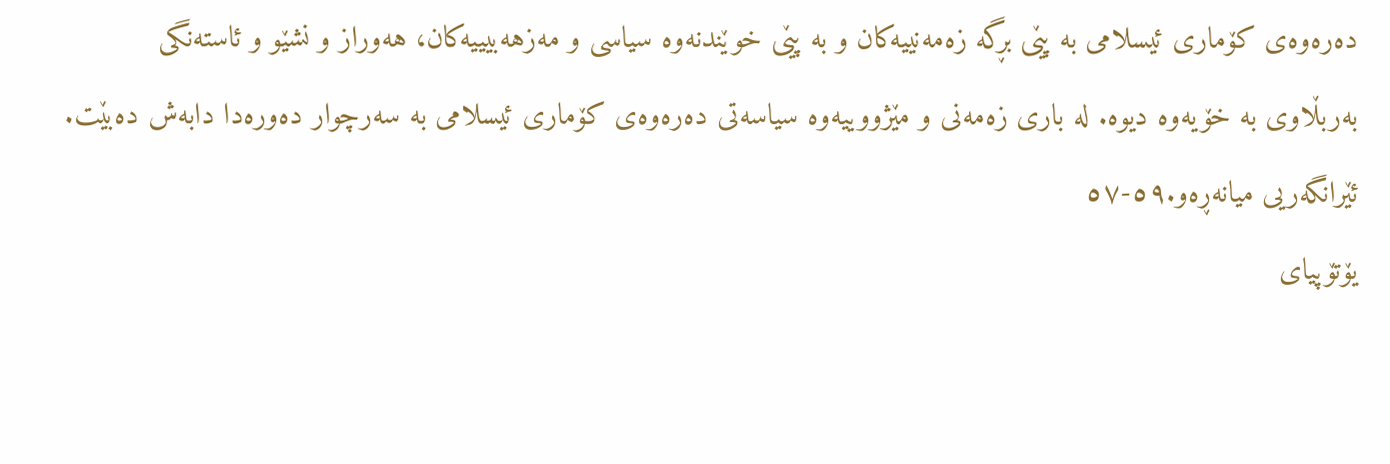دەرەوەی کۆماری ئیسلامی بە پێی بڕگە زەمەنییەکان و بە پێی خوێندنەوە سیاسی و مەزهەبیییەکان، هەوراز و نشێو و ئاستەنگی بەربڵاوی بە خۆیەوە دیوە. لە باری زەمەنی و مێژووییەوە سیاسەتی دەرەوەی کۆماری ئیسلامی بە سەرچوار دەورەدا دابەش دەبێت.
ئێرانگەریی میانەڕەو.٥۹-٥۷
یۆتۆپیای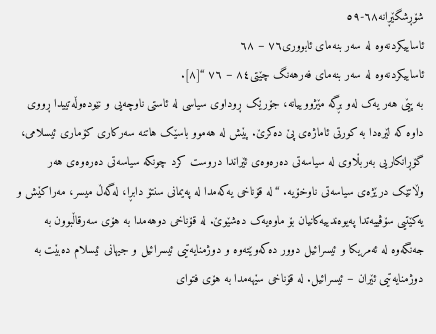شۆڕشگێڕانە٦۸-٥۹
ئاساییکردنەوە لە سەر بنەمای ئابووری۷٦ – ٦۸
ئاساییکردنەوە لە سەر بنەمای فەرهەنگ چێتی۸٤ – ۷٦ “[۸].
بە پێی هەر یەک لەو بڕگە مێژووییانە، جۆرێک ڕوداوی سیاسی لە ئاستی ناوچەیی و نێودەوڵەتییدا ڕووی داوە کە لێرەدا بە کورتی ئاماژەی پێ دەکرێ. پێش لە هەموو باسێک هاتنە سەرکاری کۆماری ئیسلامی، گۆڕانکاریی بەربڵاوی لە سیاسەتی دەرەوەی ئێراندا دروست کرد چونکە سیاسەتی دەرەوەی هەر وڵاتێک درێژەی سیاسەتی ناوخۆیە. “لە قۆناخی یەکەمدا لە پەیمانی سنتۆ دابڕا، لەگەڵ میسر، مەراکێش و یەکێتیی سۆڤییەتدا پەیوەندییەکانیان بۆ ماوەیەک دەشێوێ. لە قۆناخی دوهەمدا بە هۆی سەرقاڵبوون بە جەنگەوە لە ئەمریکا و ئیسرائیل دوور دەکەوێتەوە و دوژمنایەتیی ئیسرائیل و جیهانی ئیسلام دەبێت بە دوژمنایەتیی ئێران – ئیسرائیل. لە قۆناخی سێهەمدا بە هۆی فتوای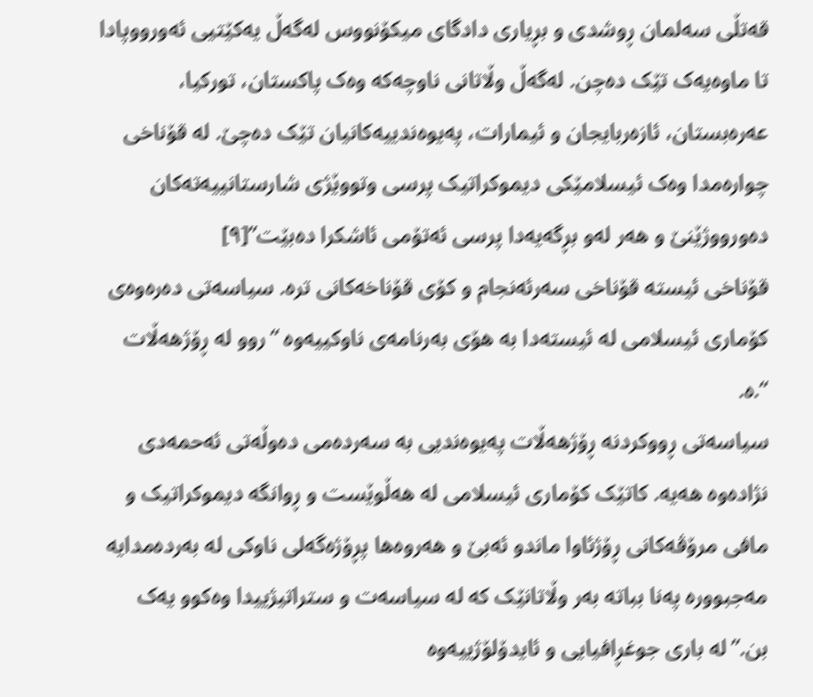قەتڵی سەلمان ڕوشدی و بڕیاری دادگای میکۆنووس لەگەڵ یەکێتیی ئەورووپادا تا ماوەیەک تێک دەچن. لەگەڵ وڵاتانی ناوچەکە وەک پاکستان، تورکیا، عەرەبستان، ئازەربایجان و ئیمارات، پەیوەندییەکانیان تێک دەچێ. لە قۆناخی چوارەمدا وەک ئیسلامێکی دیموکراتیک پرسی وتووێژی شارستانییەتەکان دەورووژێنێ و هەر لەو بڕگەیەدا پرسی ئەتۆمی ئاشکرا دەبێت”[۹]
قۆناخی ئیستە قۆناخی سەرئەنجام و کۆی قۆناخەکانی ترە. سیاسەتی دەرەوەی کۆماری ئیسلامی لە ئیستەدا بە هۆی بەرنامەی ناوکییەوە “روو لە ڕۆژهەڵات “.ە.
سیاسەتی ڕووکردنە ڕۆژهەڵات پەیوەندیی بە سەردەمی دەوڵەتی ئەحمەدی نژادەوە هەیە. کاتێک کۆماری ئیسلامی لە هەڵوێست و ڕوانگە دیموکراتیک و مافی مرۆڤەکانی ڕۆژئاوا ماندو ئەبێ و هەروەها پڕۆژەگەلی ناوکی لە بەردەمدایە مەجبوورە پەنا بباتە بەر وڵاتانێک کە لە سیاسەت و ستراتیژییدا وەکوو یەک بن.”لە باری جوغڕافیایی و ئایدۆلۆژییەوە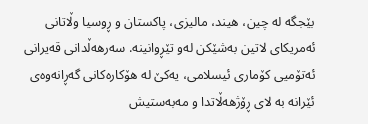بێجگە لە چین، هیند، مالیزی، پاکستان و ڕوسیا وڵاتانی ئەمریکای لاتین بەشێکن لەو تێڕوانینە. سەرهەڵدانی قەیرانی ئەتۆمیی کۆماری ئیسلامی، یەکێ لە هۆکارەکانی گەڕانەوەی ئێرانە بە لای ڕۆژهەڵاتدا و مەبەستیش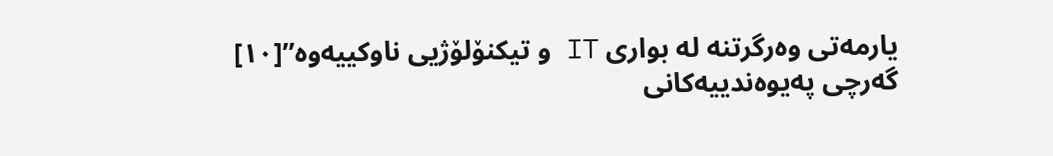یارمەتی وەرگرتنە لە بواری IT و تیکنۆلۆژیی ناوکییەوە”[۱۰]
گەرچی پەیوەندییەکانی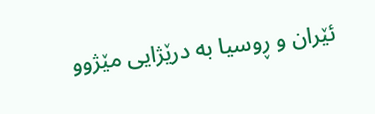ئێران و ڕوسیا بە درێژایی مێژوو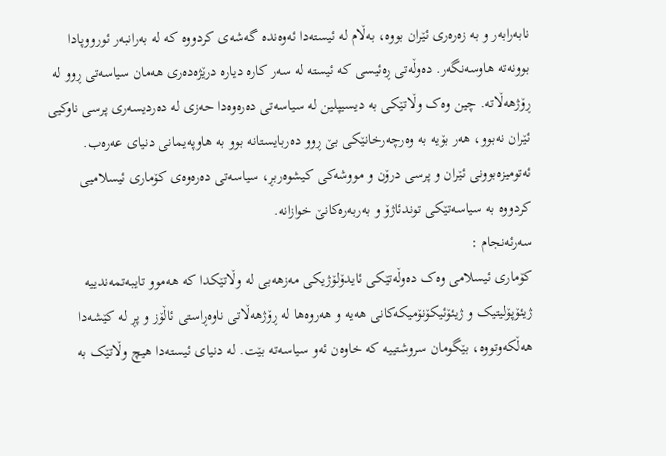نابەرابەر و بە زەرەری ئێران بووە، بەڵام لە ئیستەدا ئەوەندە گەشەی کردووە کە لە بەرانبەر ئورووپادا بوونەتە هاوسەنگەر. دەوڵەتی ڕەئیسی کە ئیستە لە سەر کارە دیارە درێژەدەری هەمان سیاسەتی ڕوو لە ڕۆژهەڵاتە. چین وەک وڵاتێکی بە دیسیپلین لە سیاسەتی دەرەوەدا حەزی لە دەردیسەری پرسی ناوکیی ئێران نەبوو، هەر بۆیە بە وەرچەرخانێکی بێ ڕوو دەربایستانە بوو بە هاوپەیمانی دنیای عەرەب. ئەتومیزەبوونی ئێران و پرسی درۆن و مووشەکی کیشوەربڕ، سیاسەتی دەرەوەی کۆماری ئیسلامیی کردووە بە سیاسەتێکی توندئاژۆ و بەربەرەکانێ خوازانە.
سەرئەنجام :
کۆماری ئیسلامی وەک دەوڵەتێکی ئایدۆلۆژیکی مەزهەبی لە وڵاتێکدا کە هەموو تایبەتمەندییە ژیئۆپۆلیتیک و ژیئۆئیکۆنۆمیکەکانی هەیە و هەروەها لە ڕۆژهەڵاتی ناوەڕاستی ئاڵۆز و پڕ لە کێشەدا هەڵکەوتووە، بێگومان سروشتییە کە خاوەن ئەو سیاسەتە بێت. لە دنیای ئیستەدا هیچ وڵاتێک بە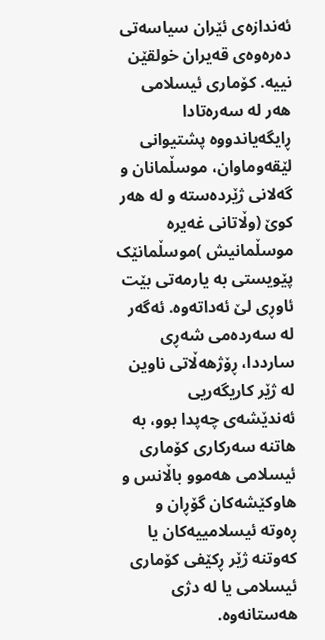ئەندازەی ئێران سیاسەتی دەرەوەی قەیران خولقێن نییە. کۆماری ئیسلامی هەر لە سەرەتادا ڕایگەیاندووە پشتیوانی لێقەوماوان، موسڵمانان و گەلانی ژێردەستە و لە هەر کوێ (وڵاتانی غەیرە موسڵمانیش )موسڵمانێک پێویستی بە یارمەتی بێت ئاوڕی لێ ئەداتەوە. ئەگەر لە سەردەمی شەڕی سارددا، ڕۆژهەڵاتی ناوین لە ژێر کاریگەریی ئەندێشەی چەپدا بوو، بە هاتنە سەرکاری کۆماری ئیسلامی هەموو باڵانس و هاوکێشەکان گۆڕان و ڕەوتە ئیسلامییەکان یا کەوتنە ژێر ڕکێفی کۆماری ئیسلامی یا لە دژی هەستانەوە.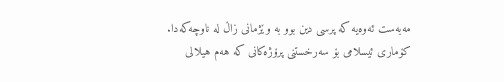مەبەست ئەوەیە کە پرسی دین بوو بە وێژمانی زاڵ لە ناوچەکەدا.
کۆماری ئیسلامی بۆ سەرخستنی پرۆژەکانی کە هەم هیلالی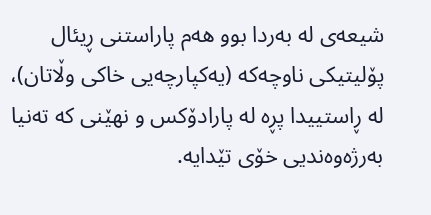شیعەی لە بەردا بوو هەم پاراستنی ڕیئال پۆلیتیکی ناوچەکە (یەکپارچەیی خاکی وڵاتان)، لە ڕاستییدا پڕە لە پارادۆکس و نهێنی کە تەنیا بەرژەوەندیی خۆی تێدایە.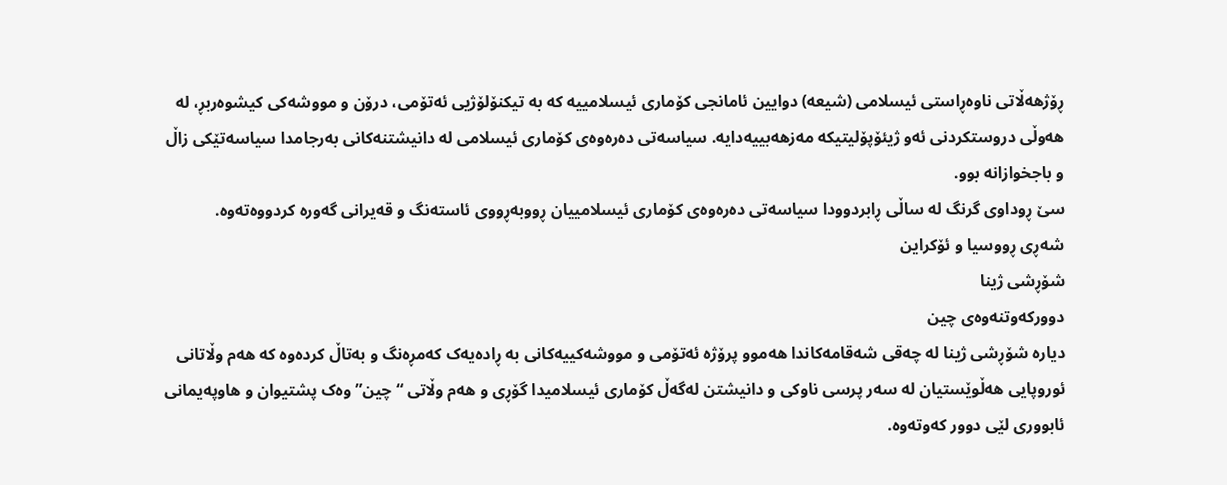ڕۆژهەڵاتی ناوەڕاستی ئیسلامی (شیعە) دوایین ئامانجی کۆماری ئیسلامییە کە بە تیکنۆلۆژیی ئەتۆمی، درۆن و مووشەکی کیشوەربڕ، لە هەوڵی دروستکردنی ئەو ژیئۆپۆلیتیکە مەزهەبییەدایە. سیاسەتی دەرەوەی کۆماری ئیسلامی لە دانیشتنەکانی بەرجامدا سیاسەتێکی زاڵ و باجخوازانە بوو.
سێ ڕوداوی گرنگ لە ساڵی ڕابردوودا سیاسەتی دەرەوەی کۆماری ئیسلامییان ڕووبەڕووی ئاستەنگ و قەیرانی گەورە کردووەتەوە.
شەڕی ڕووسیا و ئۆکراین
شۆڕشی ژینا
دوورکەوتنەوەی چین
دیارە شۆڕشی ژینا لە چەقی شەقامەکاندا هەموو پرۆژە ئەتۆمی و مووشەکییەکانی بە ڕادەیەک کەمڕەنگ و بەتاڵ کردەوە کە هەم وڵاتانی ئوروپایی هەڵوێستیان لە سەر پرسی ناوکی و دانیشتن لەگەڵ کۆماری ئیسلامیدا گۆڕی و هەم وڵاتی “چین” وەک پشتیوان و هاوپەیمانی ئابووری لێی دوور کەوتەوە.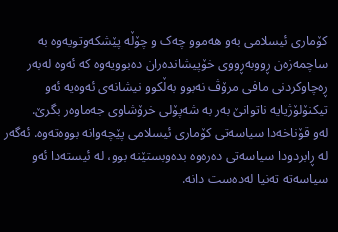کۆماری ئیسلامی بەو هەموو چەک و چۆڵە پێشکەوتویەوە بە ساچمەزەن ڕووبەڕووی خۆپیشاندەران دەبوویەوە کە ئەوە لەبەر ڕەچاوکردنی مافی مرۆڤ نەبوو بەڵکوو نیشانەی ئەوەیە ئەو تیکنۆلۆژیایە ناتوانێ بەر بە شەپۆلی خرۆشاوی جەماوەر بگرێ.
لەو قۆناخەدا سیاسەتی کۆماری ئیسلامی پێچەوانە بووەتەوە. ئەگەر لە ڕابردودا سیاسەتی دەرەوە بدەوبستێنە بوو، لە ئیستەدا ئەو سیاسەتە تەنیا لەدەست دانە.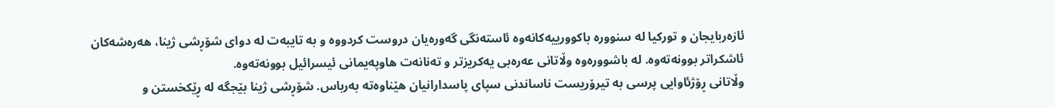ئازەربایجان و تورکیا لە سنوورە باکوورییەکانەوە ئاستەنگی گەورەیان دروست کردووە و بە تایبەت لە دوای شۆڕشی ژینا، هەرەشەکان ئاشکراتر بوونەتەوە. لە باشوورەوە وڵاتانی عەرەبی یەکریزتر و تەنانەت هاوپەیمانی ئیسرائیل بوونەتەوە.
وڵاتانی ڕۆژئاوایی پرسی بە تیرۆریست ناساندنی سپای پاسدارانیان هێناوەتە بەرباس. شۆڕشی ژینا بێجگە لە ڕێکخستن و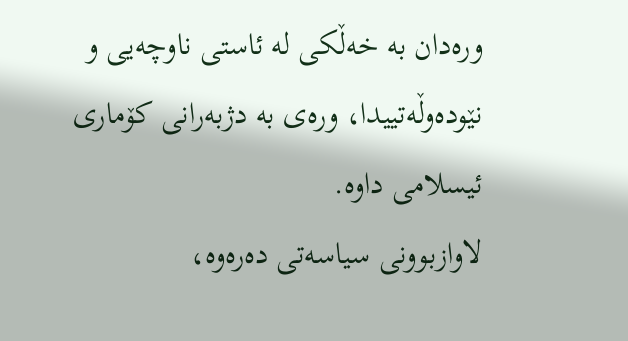ورەدان بە خەڵکی لە ئاستی ناوچەیی و نێودەوڵەتییدا، ورەی بە دژبەرانی کۆماری ئیسلامی داوە.
لاوازبوونی سیاسەتی دەرەوە،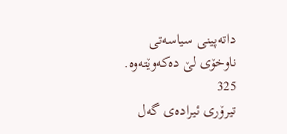داتەپینی سیاسەتی ناوخۆی لێ دەکەوێتەوە.
325
تیرۆری ئیرادەی گەل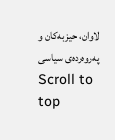لاوان، حیزبەکان و پەروەردەی سیاسی
Scroll to top